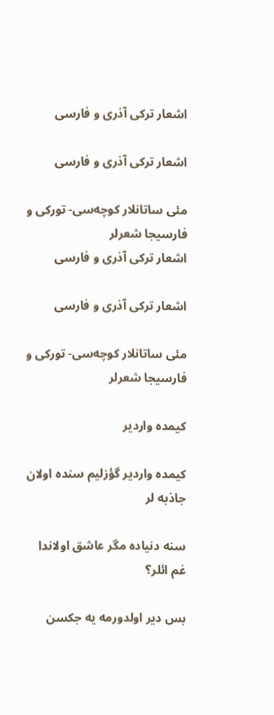اشعار ترکی آذری و فارسی

اشعار ترکی آذری و فارسی

مئی ساتانلار کوچه‌سی- تورکی و فارسیجا شعرلر
اشعار ترکی آذری و فارسی

اشعار ترکی آذری و فارسی

مئی ساتانلار کوچه‌سی- تورکی و فارسیجا شعرلر

کیمده واردیر

کیمده واردیر گؤزلیم سنده اولان جاذبه لر

سنه دنیاده مگر عاشق اولاندا غم ائلر؟

بس دیر اولدورمه یه جکسن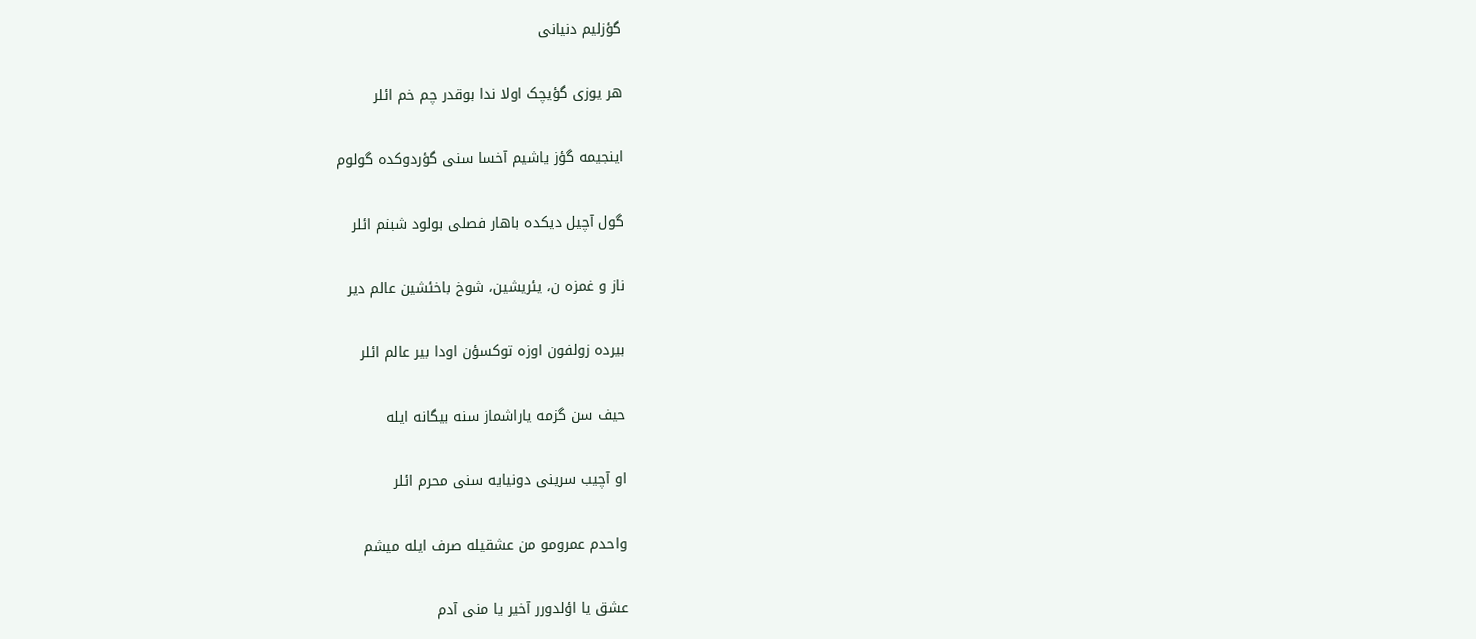گؤزلیم دنیانی

هر یوزی گؤیچک اولا ندا بوقدر چم خم ائلر

اینجیمه گؤز یاشیم آخسا سنی گؤردوکده گولوم

گول آچیل دیکده باهار فصلی بولود شبنم ائلر

ناز و غمزه ن، یئریشین، شوخ باخئشین عالم دیر

بیرده زولفون اوزه توکسؤن اودا بیر عالم ائلر

حیف سن گزمه یاراشماز سنه بیگانه ایله

او آچیب سرینی دونیایه سنی محرم ائلر

واحدم عمرومو من عشقیله صرف ایله میشم

عشق یا اؤلدورر آخیر یا منی آدم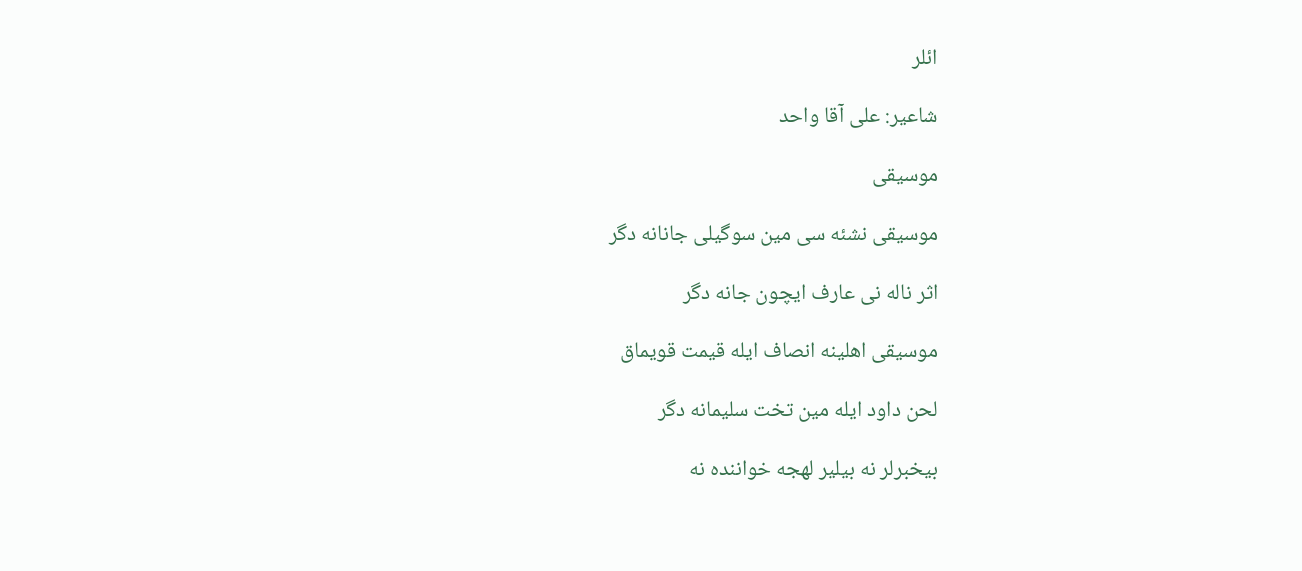ائلر

شاعیر: علی آقا واحد

موسیقی

موسیقی نشئه سی مین سوگیلی جانانه دگر

اثر ناله نی عارف ایچون جانه دگر

موسیقی اهلینه انصاف ایله قیمت قویماق

لحن داود ایله مین تخت سلیمانه دگر

بیخبرلر نه بیلیر لهجه خواننده نه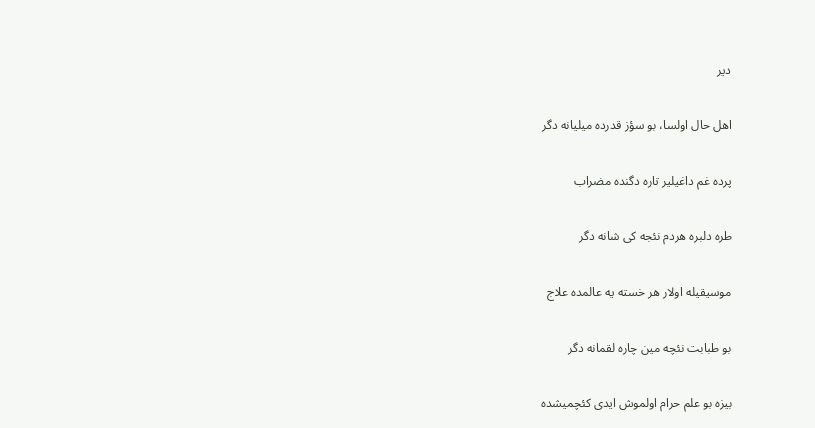دیر

اهل حال اولسا، بو سؤز قدرده میلیانه دگر

پرده غم داغیلیر تاره دگنده مضراب

طره دلبره هردم نئجه کی شانه دگر

موسیقیله اولار هر خسته یه عالمده علاج

بو طبابت نئچه مین چاره لقمانه دگر

بیزه بو علم حرام اولموش ایدی کئچمیشده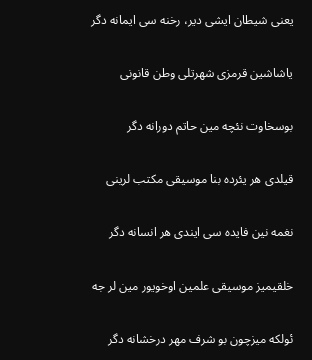یعنی شیطان ایشی دیر، رخنه سی ایمانه دگر

یاشاشین قرمزی شهرتلی وطن قانونی

بوسخاوت نئچه مین حاتم دورانه دگر

قیلدی هر یئرده بنا موسیقی مکتب لرینی

نغمه نین فایده سی ایندی هر انسانه دگر

خلقیمیز موسیقی علمین اوخویور مین لر جه

ئولکه میزچون بو شرف مهر درخشانه دگر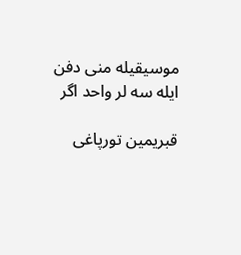موسیقیله منی دفن ایله سه لر واحد اگر

قبریمین تورپاغی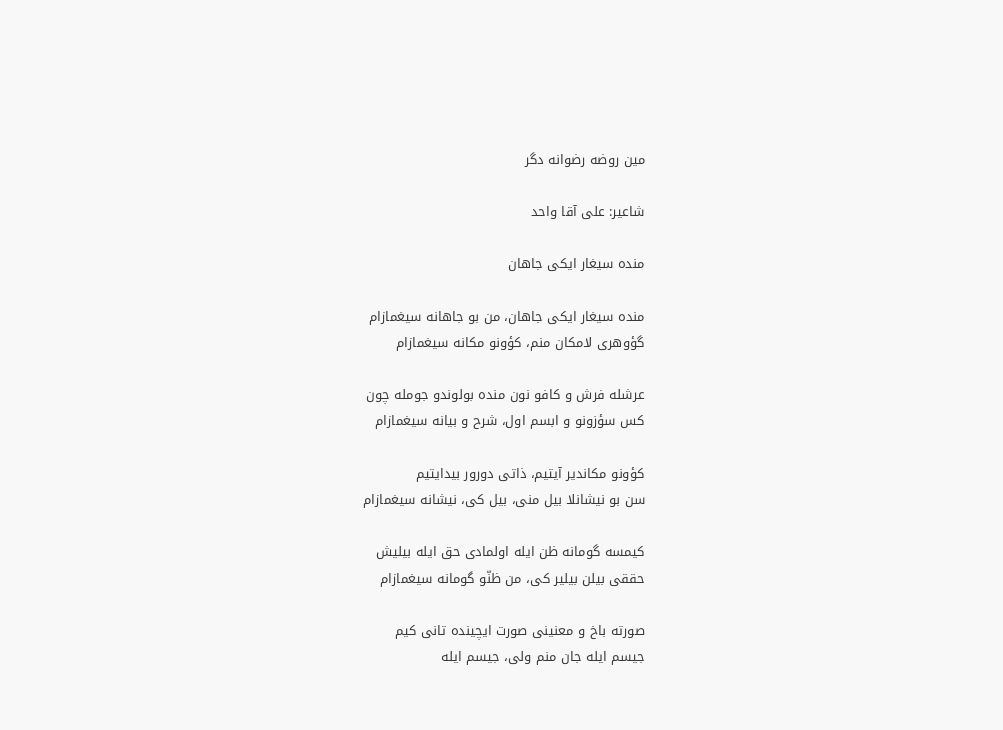مین روضه رضوانه دگر

شاعیر: علی آقا واحد

منده سیغار ایکی جاهان

منده سیغار ایکی جاهان، من بو جاهانه سیغمازام
گؤوهری لامکان منم، کؤونو مکانه سیغمازام

عرشله فرش و کافو نون منده بولوندو جومله چون
کس سؤزونو و ابسم اول، شرح و بیانه سیغمازام

کؤونو مکاندیر آیتیم، ذاتی دورور بیدایتیم
سن بو نیشانلا بیل منی، بیل کی، نیشانه سیغمازام

کیمسه گومانه ظن ایله اولمادی حق ایله بیلیش
حققی بیلن بیلیر کی، من ظنّو گومانه سیغمازام

صورته باخ و معنینی صورت ایچینده تانی کیم
جیسم ایله جان منم ولی، جیسم ایله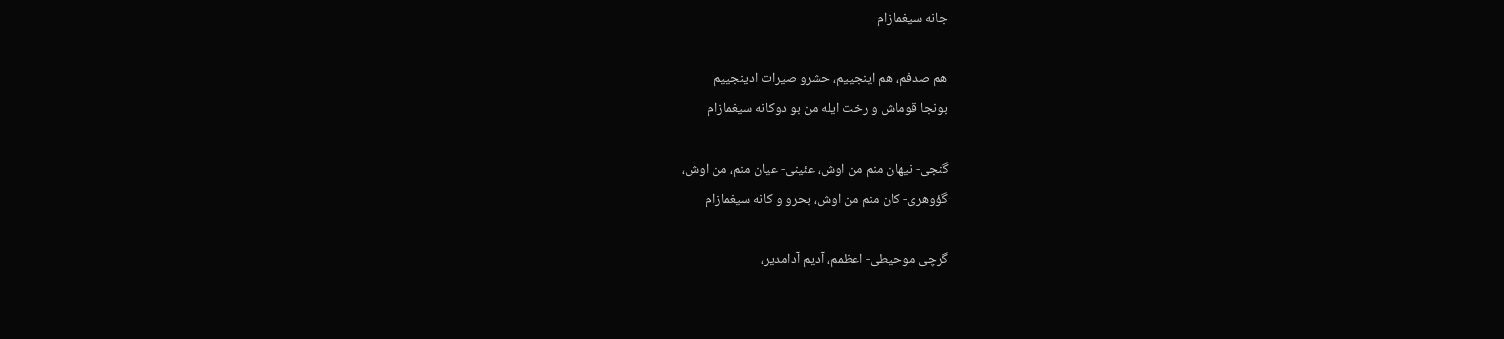جانه سیغمازام

هم صدفم، هم اینجییم، حشرو صیرات ادینجییم
بونجا قوماش و رخت ایله من بو دوکانه سیغمازام

گنجی- نیهان منم من اوش، عئینی- عیان منم، من اوش،
گؤوهری- کان منم من اوش، بحرو و کانه سیغمازام

گرچی موحیطی- اعظمم، آدیم آدامدیر،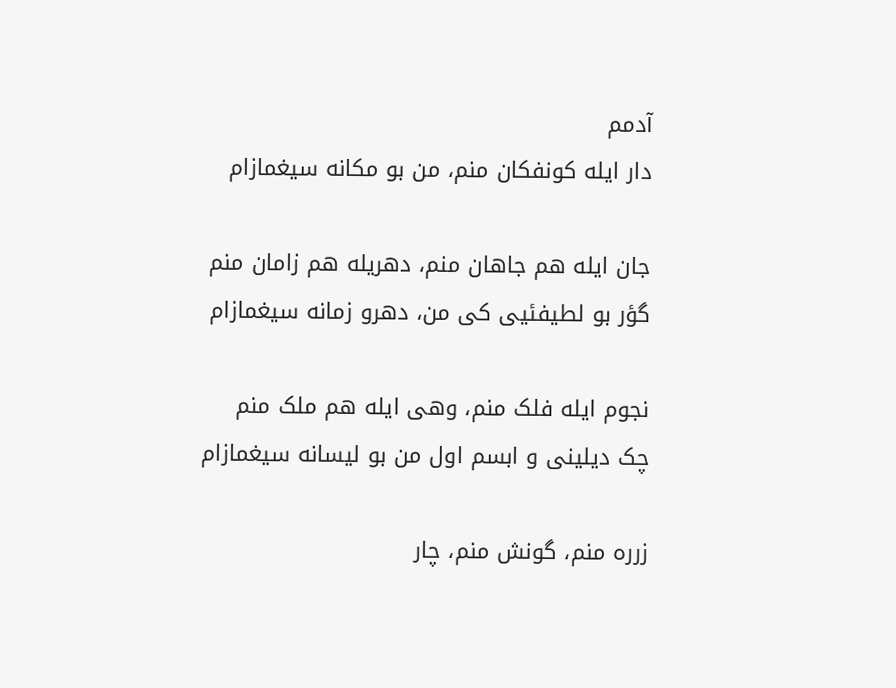آدمم
دار ایله کونفکان منم، من بو مکانه سیغمازام

جان ایله هم جاهان منم، دهریله هم زامان منم
گؤر بو لطیفئیی کی من، دهرو زمانه سیغمازام

نجوم ایله فلک منم، وهی ایله هم ملک منم
چک دیلینی و ابسم اول من بو لیسانه سیغمازام

زرره منم، گونش منم، چار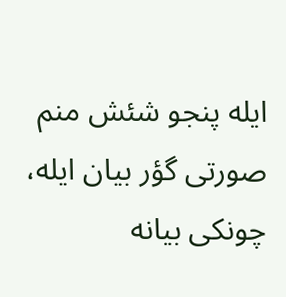ایله پنجو شئش منم
صورتی گؤر بیان ایله، چونکی بیانه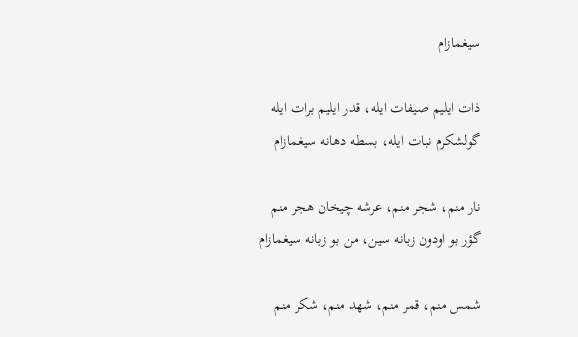سیغمازام

ذات ایلیم صیفات ایله، قدر ایلیم برات ایله
گولشکرم نبات ایله، بسطه دهانه سیغمازام

نار منم، شجر منم، عرشه چیخان هجر منم
گؤر بو اودون زبانه سین، من بو زبانه سیغمازام

شمس منم، قمر منم، شهد منم، شکر منم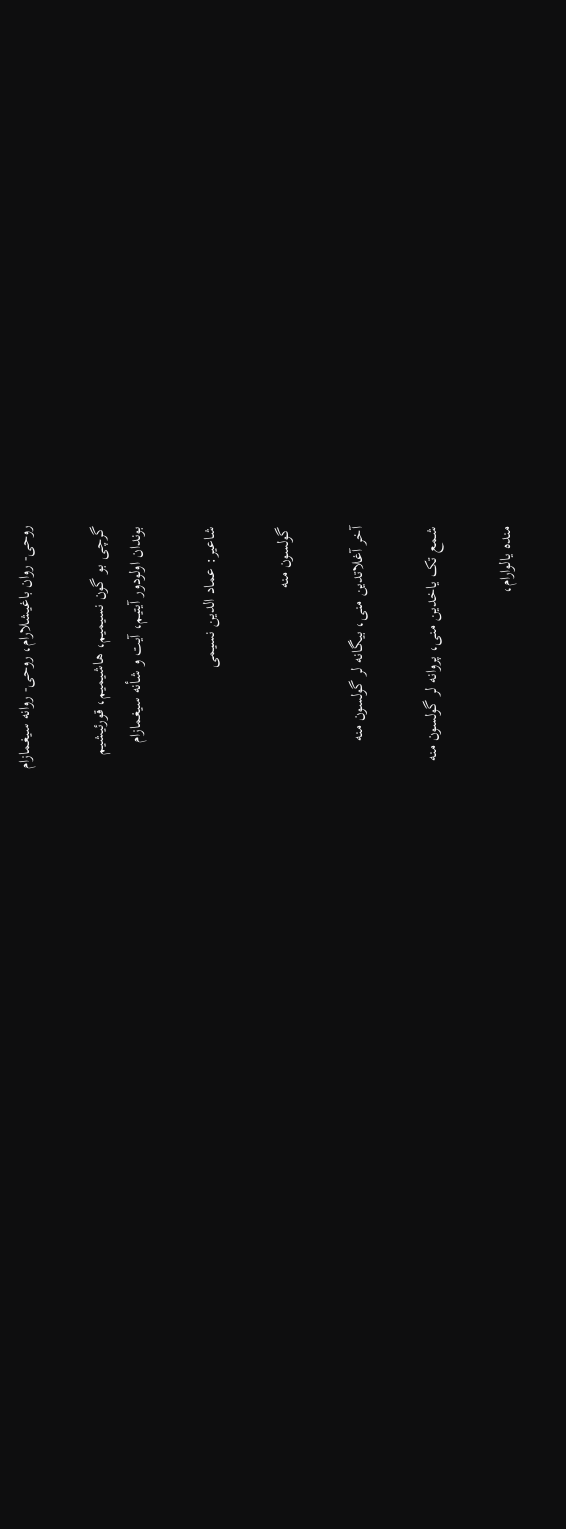روحی- روان باغیشلارام، روحی- روانه سیغمازام

گرچی بو گون نسیمیم، هاشیمیم، قورئیشیم
بوندان اولودور آیتیم، آیت و شأنه سیغمازام

شاعیر: عماد الدین نسیمی

گولسون منه

آخر آغلاتدین منی، بیگانه لر گولسون منه

شمع تک یاخدین منی، پروانه لر گولسون منه

منده یالوارام،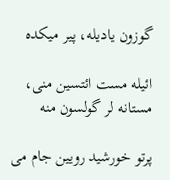گوزون یادیله، پیر میکده

ائیله مست ائتسین منی، مستانه لر گولسون منه

پرتو خورشید رویین جام می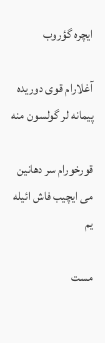ایچره گؤروب

آغلارام قوی دوریده پیمانه لر گولسون منه

قورخورام سر دهانین می ایچیب فاش ائیله یم

مست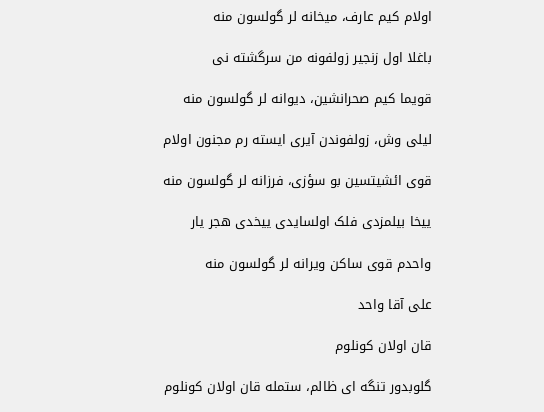اولام کیم عارف، میخانه لر گولسون منه

باغلا اول زنجیر زولفونه من سرگشته نی

قویما کیم صحرانشین، دیوانه لر گولسون منه

لیلی وش، زولفوندن آیری ایسته رم مجنون اولام

قوی ائشیتسین بو سؤزی، فرزانه لر گولسون منه

ییخا بیلمزدی فلک اولسایدی ییخدی هجر یار

واحدم قوی ساکن ویرانه لر گولسون منه

علی آقا واحد

قان اولان کونلوم

گلوبدور تنگه ای ظالم، ستمله قان اولان کونلوم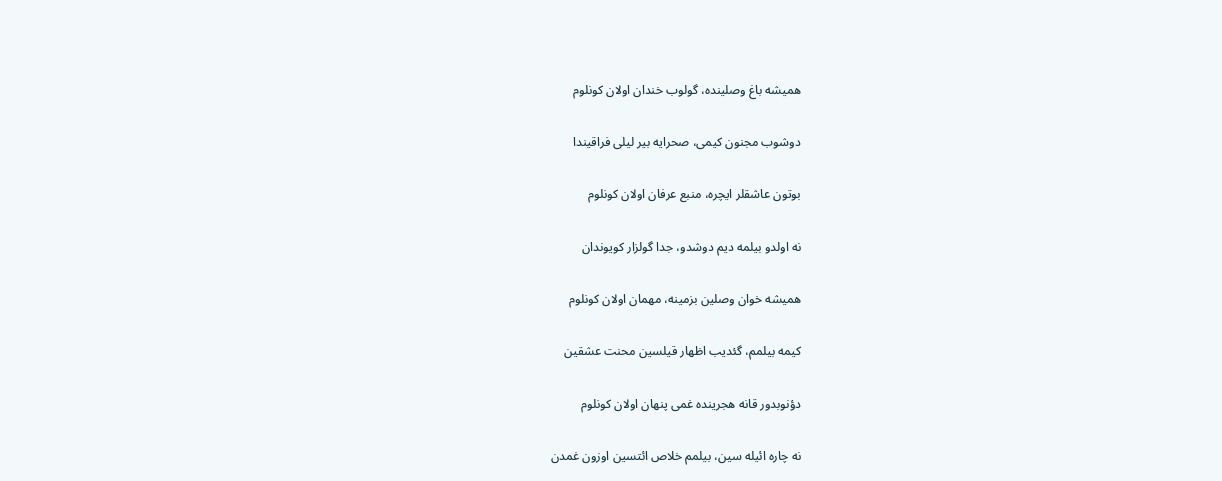همیشه باغ وصلینده، گولوب خندان اولان کونلوم

دوشوب مجنون کیمی، صحرایه بیر لیلی فراقیندا

بوتون عاشقلر ایچره، منبع عرفان اولان کونلوم

نه اولدو بیلمه دیم دوشدو، جدا گولزار کویوندان

همیشه خوان وصلین بزمینه، مهمان اولان کونلوم

کیمه بیلمم، گئدیب اظهار قیلسین محنت عشقین

دؤنوبدور قانه هجرینده غمی پنهان اولان کونلوم

نه چاره ائیله سین، بیلمم خلاص ائتسین اوزون غمدن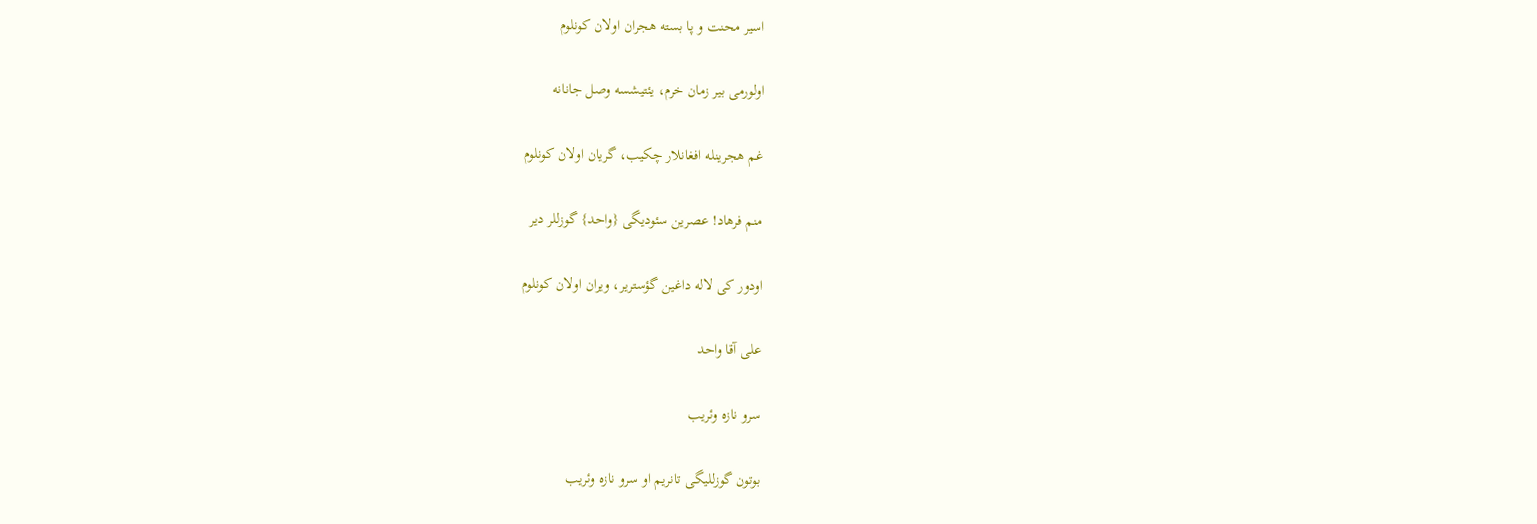اسیر محنت و پا بسته هجران اولان کونلوم

اولورمی بیر زمان خرم، یئتیشسه وصل جانانه

غم هجرینله افغانلار چکیب، گریان اولان کونلوم

منم فرهاد! عصرین سئودیگی {واحد} گوزللر دیر

اودور کی لاله داغین گؤستریر، ویران اولان کونلوم

علی آقا واحد

سرو نازه وئریب

بوتون گوزللیگی تانریم او سرو نازه وئریب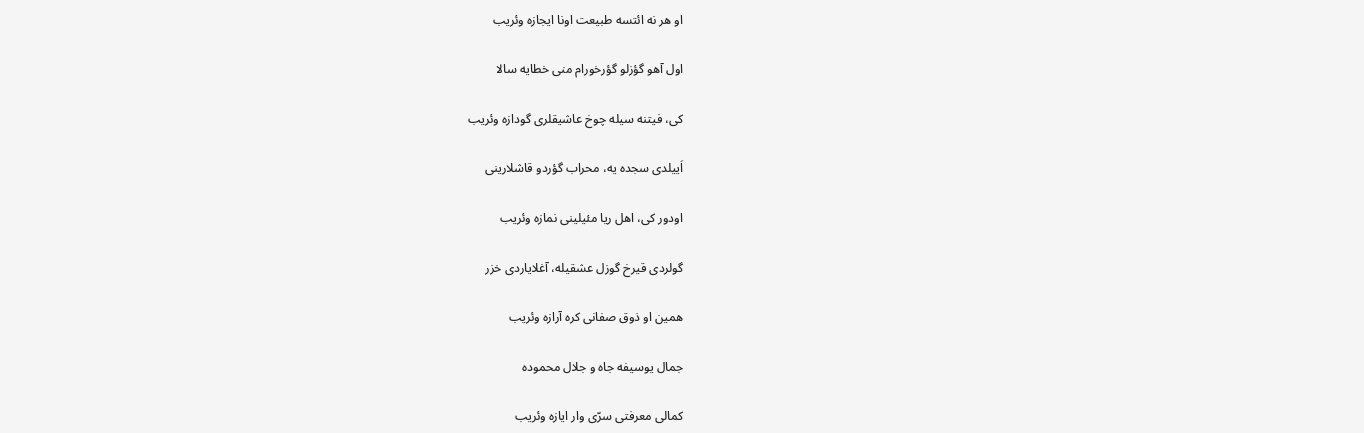او هر نه ائتسه طبیعت اونا ایجازه وئریب

اول آهو گؤزلو گؤرخورام منی خطایه سالا

کی، فیتنه سیله چوخ عاشیقلری گودازه وئریب

اَییلدی سجده یه، محراب گؤردو قاشلارینی

اودور کی، اهل ریا مئیلینی نمازه وئریب

گولردی قیرخ گوزل عشقیله، آغلایاردی خزر

همین او ذوق صفانی کره آرازه وئریب

جمال یوسیفه جاه و جلال محموده

کمالی معرفتی سرّی وار ایازه وئریب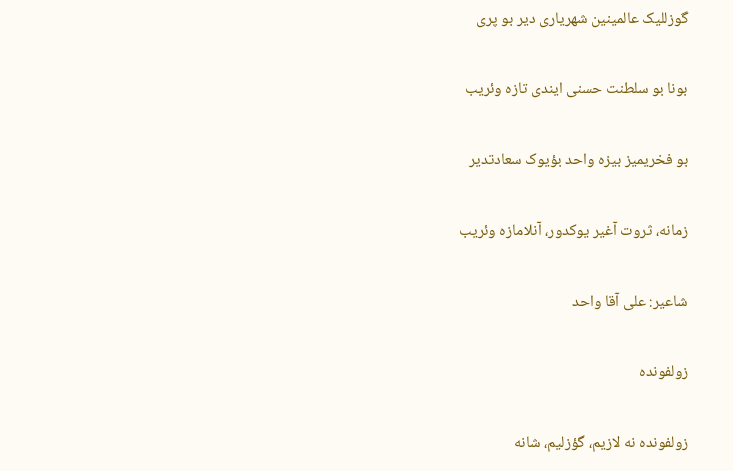گوزللیک عالمینین شهریاری دیر بو پری

بونا بو سلطنت حسنی ایندی تازه وئریب

بو فخریمیز بیزه واحد بؤیوک سعادتدیر

زمانه، ثروت آغیر یوکدور، آنلامازه وئریب

شاعیر: علی آقا واحد

زولفونده

زولفونده نه لازیم، گؤزلیم، شانه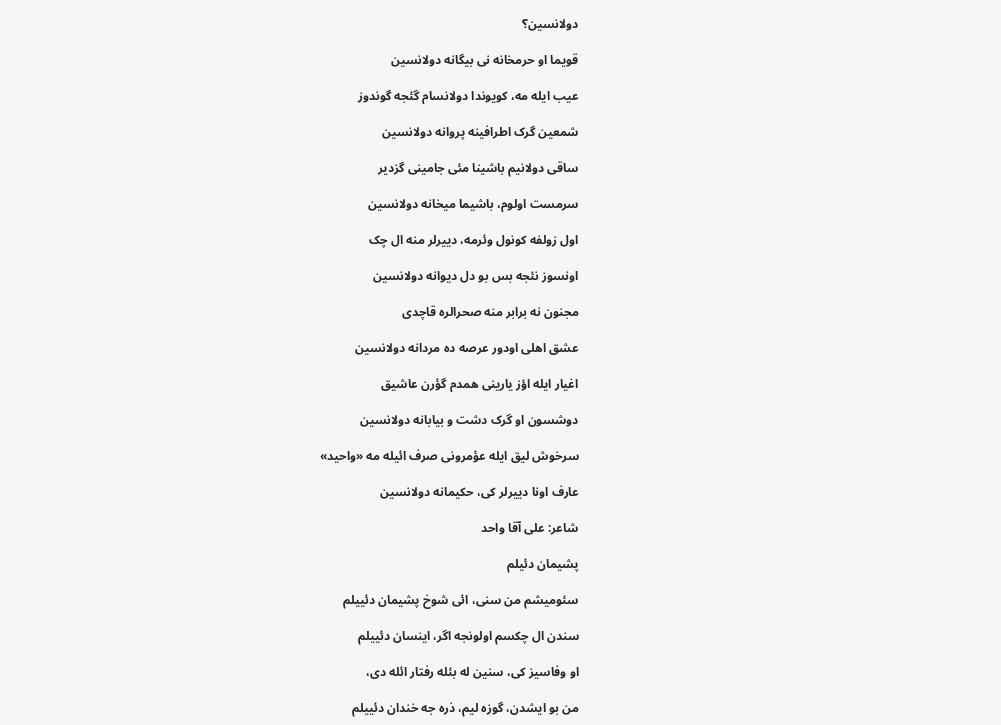دولانسین؟

قویما او حرمخانه نی بیگانه دولانسین

عیب ایله مه، کویوندا دولانسام گئجه گوندوز

شمعین گرک اطرافینه پروانه دولانسین

ساقی دولانیم باشینا مئی جامینی گزدیر

سرمست اولوم، باشیما میخانه دولانسین

اول زولفه کونول وئرمه، دییرلر منه ال چک

اونسوز نئجه بس بو دل دیوانه دولانسین

مجنون نه برابر منه صحرالره قاچدی

عشق اهلی اودور عرصه ده مردانه دولانسین

اغیار ایله اؤز یارینی همدم گؤرن عاشیق

دوشسون او گرک دشت و بیابانه دولانسین

سرخوش لیق ایله عؤمرونی صرف ائیله مه «واحید»

عارف اونا دییرلر کی، حکیمانه دولانسین

شاعر: علی آقا واحد

پشیمان دئیلم

سئومیشم من سنی، ائی شوخ پشیمان دئییلم

سندن ال چکسم اولونجه اگر، اینسان دئییلم

او وفاسیز کی، سنین له بئله رفتار ائله دی،

من بو ایشدن، گوزه لیم، ذره جه خندان دئییلم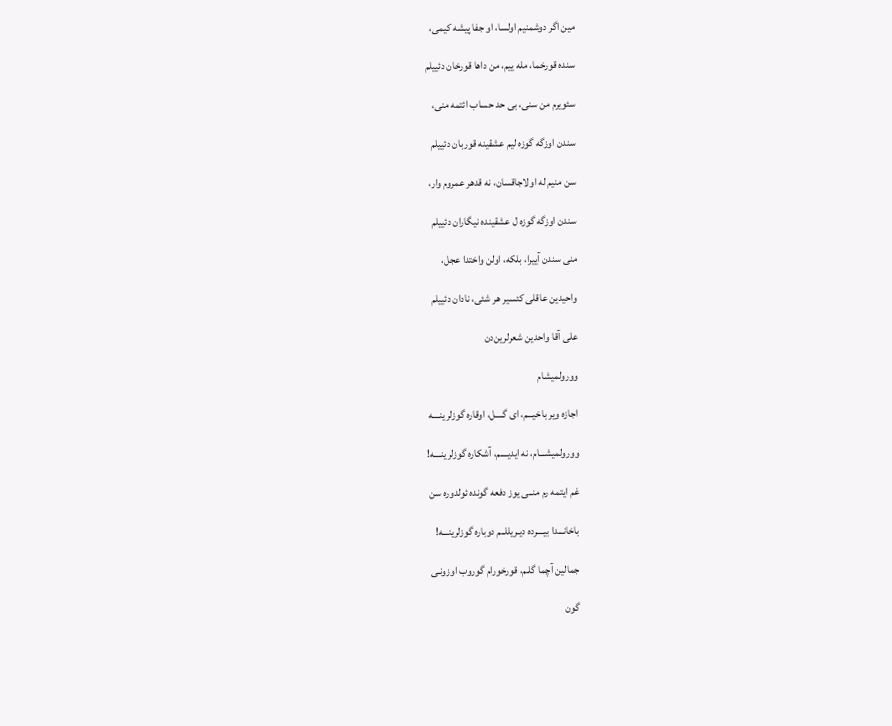مین اگر دوشمنیم اولسا، او جفا پیشه کیمی،

سنده قورخما، مله ییم، من داها قورخان دئییلم

سئویرم من سنی، بی حد حساب ائتمه منی،

سندن اوزگه گوزه لیم عشقینه قوربان دئییلم

سن منیم له اولاجاقسان، نه قدهر عمروم وار،

سندن اوزگه گوزه ل عشقینده نیگاران دئییلم

منی سندن آییرا، بلکه، اولن واختدا عجل،

واحیدین عاقلی کئسیر هر شئی، نادان دئییلم

علی آقا واحدین شعرلرین‌دن

وورولمیشام

اجازه ویر باخیـــم، ای گــــل، اوقاره گوزلرینــــه

وورولمیشـــام، نه ایدیــــم، آشکاره گوزلرینــــه!

غم ایتمه رم منــی یوز دفعه گونده ئولدوره سن

باخانـــدا بیــــرده دیـریللــم دوباره گوزلرینـــه!

جمالین آچما گلـم، قورخورام گوروب اوزونـی

گون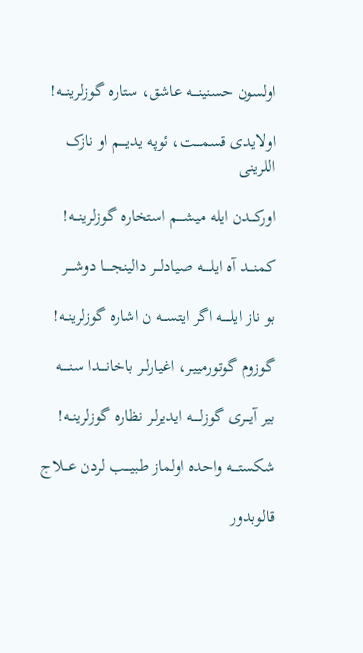اولسون حسنینــــه عاشق، ستاره گوزلرینـــه!

اولایدی قسمــــت، ئوپه یدیــــم او نازک اللرینی

اورکـــدن ایله میشــــم استخاره گوزلرینـــه!

کمنـــد آه ایلـــــه صیادلـــر دالینجـــــا دوشــــر

بو ناز ایلـــــه اگر ایتســـه ن اشاره گوزلرینــه!

گوزوم گوتورمییـر، اغیارلــر باخانــــدا سنـــــه

بیر آیـــری گوزلـــــه ایدیرلـر نظاره گوزلرینــه!

شکستــــه واحده اولماز طبیــــب لردن عـــلاج

قالوبدور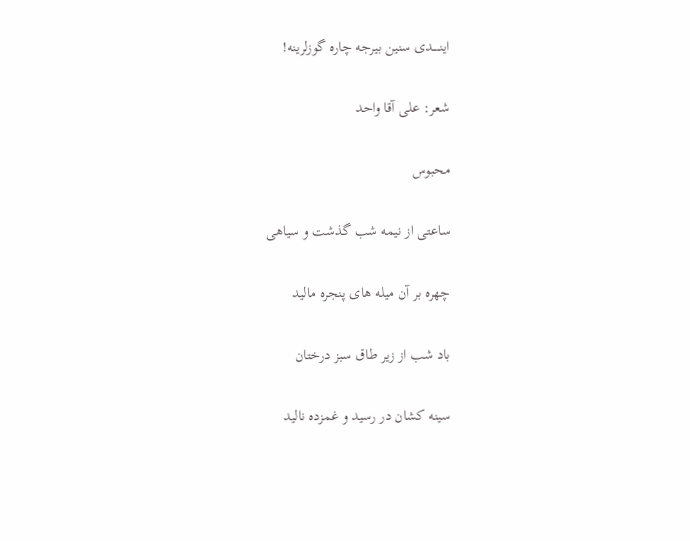اینـــــدی سنین بیرجه چاره گوزلرینه!

شعر: علی آقا واحد

محبوس

ساعتی از نیمه شب گذشت و سیاهی

چهره بر آن میله های پنجره مالید

باد شب از زیر طاق سبز درختان

سینه کشان در رسید و غمزده نالید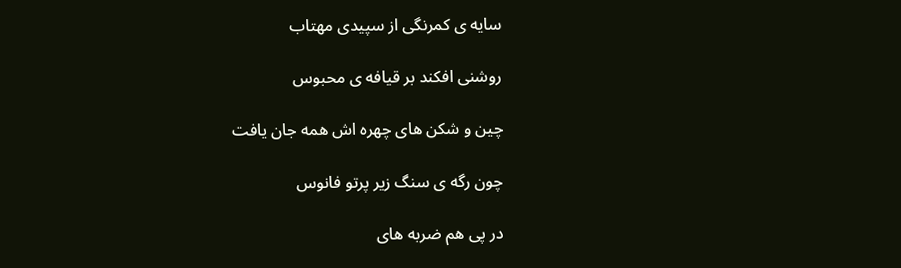سایه ی کمرنگی از سپیدی مهتاب

روشنی افکند بر قیافه ی محبوس

چین و شکن های چهره اش همه جان یافت

چون رگه ی سنگ زیر پرتو فانوس

در پی هم ضربه های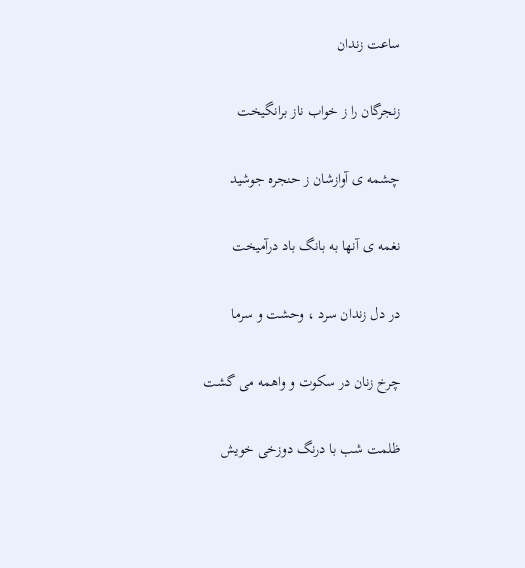ساعت زندان

زنجرگان را ز خواب ناز برانگیخت

چشمه ی آوازشان ز حنجره جوشید

نغمه ی آنها به بانگ باد درآمیخت

در دل زندان سرد ، وحشت و سرما

چرخ زنان در سکوت و واهمه می گشت

ظلمت شب با درنگ دوزخی خویش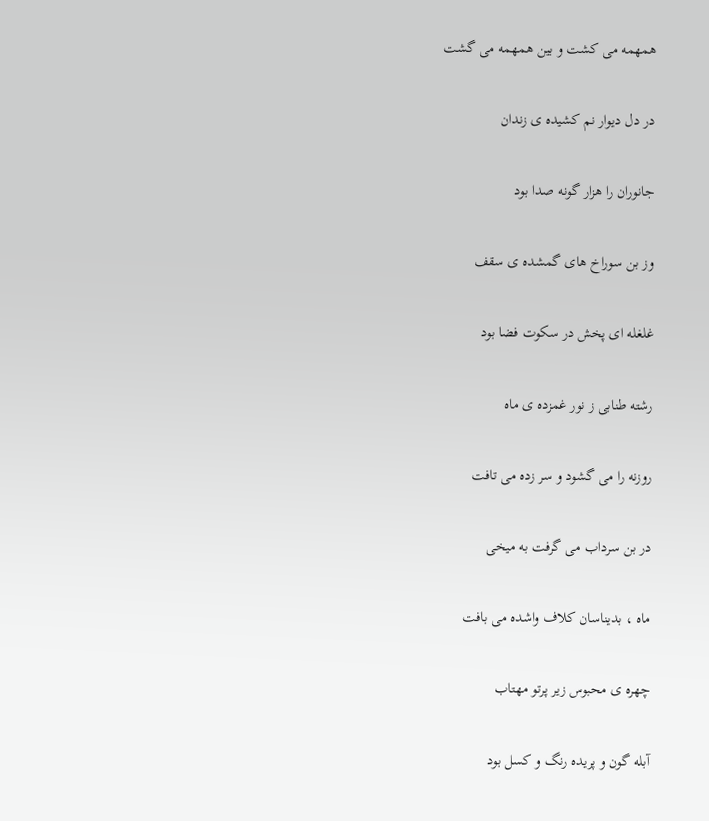همهمه می کشت و بین همهمه می گشت

در دل دیوار نم کشیده ی زندان

جانوران را هزار گونه صدا بود

وز بن سوراخ های گمشده ی سقف

غلغله ای پخش در سکوت فضا بود

رشته طنابی ز نور غمزده ی ماه

روزنه را می گشود و سر زده می تافت

در بن سرداب می گرفت به میخی

ماه ، بدیناسان کلاف واشده می بافت

چهره ی محبوس زیر پرتو مهتاب

آبله گون و پریده رنگ و کسل بود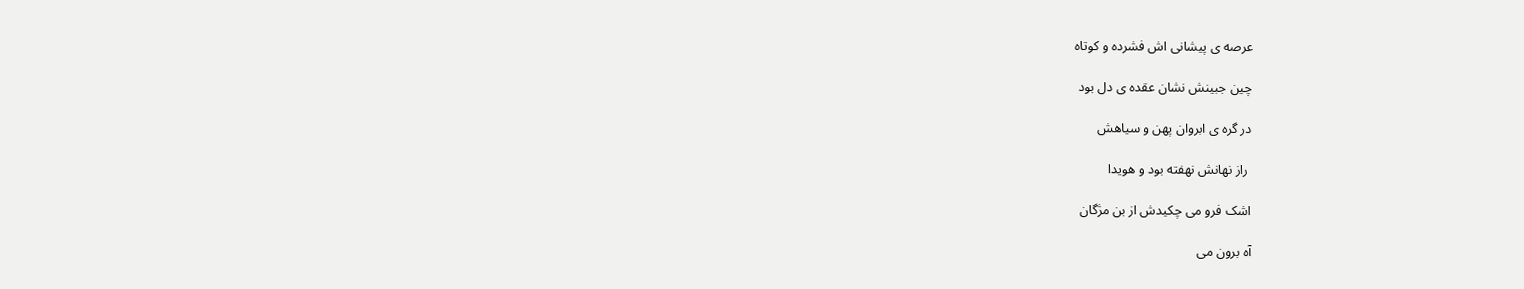عرصه ی پیشانی اش فشرده و کوتاه

چین جبینش نشان عقده ی دل بود

در گره ی ابروان پهن و سیاهش

 راز نهانش نهفته بود و هویدا

اشک فرو می چکیدش از بن مژگان

آه برون می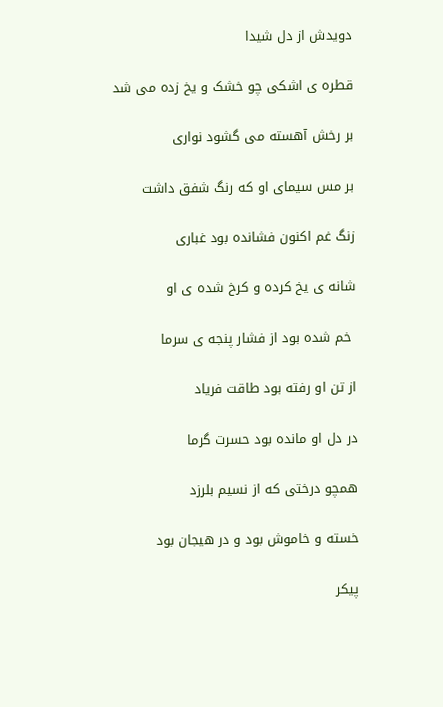دویدش از دل شیدا

قطره ی اشکی چو خشک و یخ زده می شد

بر رخش آهسته می گشود نواری

بر مس سیمای او که رنگ شفق داشت

زنگ غم اکنون فشانده بود غباری

شانه ی یخ کرده و کرخ شده ی او

 خم شده بود از فشار پنجه ی سرما

از تن او رفته بود طاقت فریاد

در دل او مانده بود حسرت گرما

همچو درختی که از نسیم بلرزد

خسته و خاموش بود و در هیجان بود

پیکر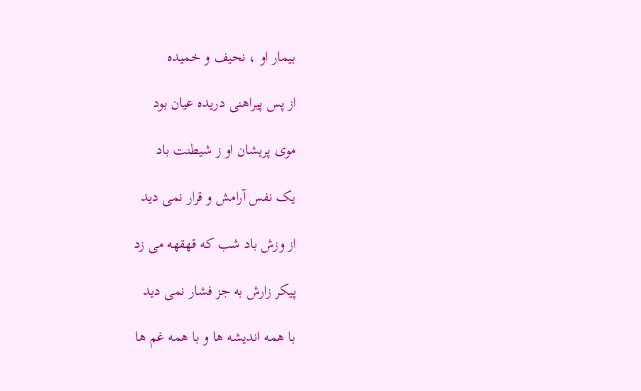بیمار او ، نحیف و خمیده

از پس پیراهنی دریده عیان بود

موی پریشان او ز شیطنت باد

یک نفس آرامش و قرار نمی دید

از وزش باد شب که قهقهه می زد

پیکر زارش به جز فشار نمی دید

با همه اندیشه ها و با همه غم ها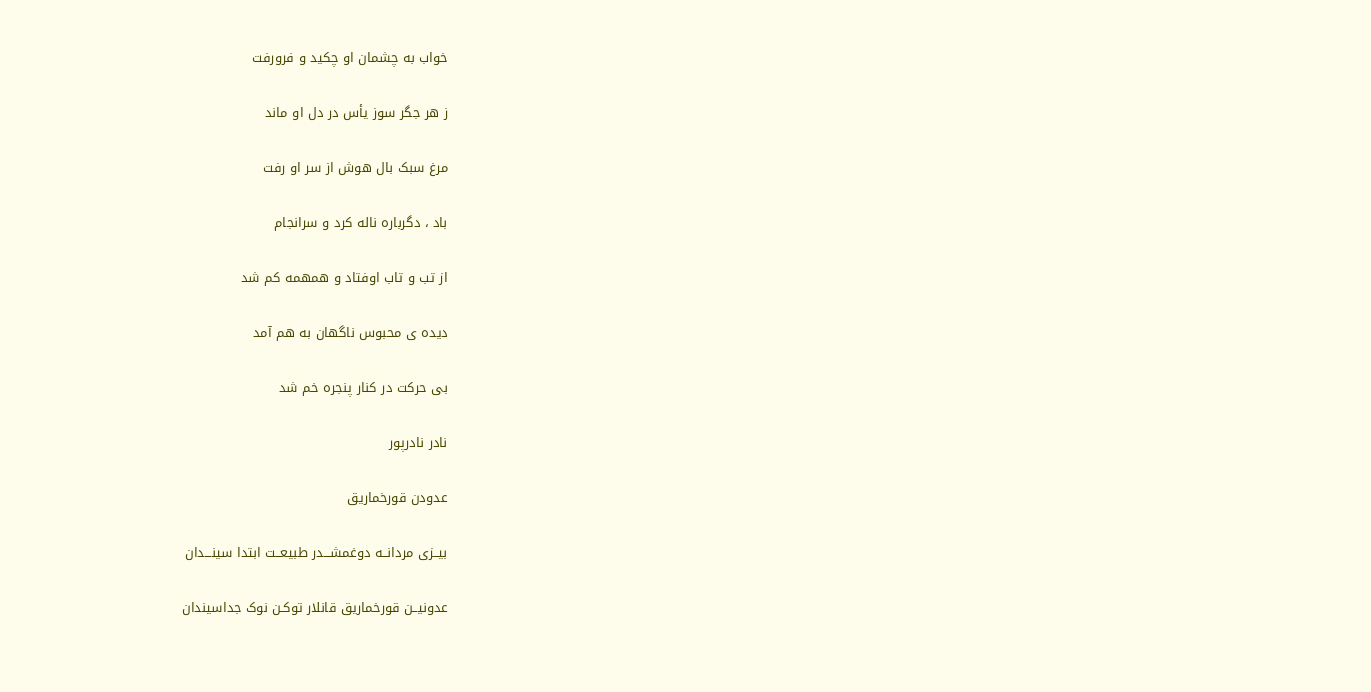خواب به چشمان او چکید و فرورفت

ز هر جگر سوز یأس در دل او ماند

مرغ سبک بال هوش از سر او رفت

باد ، دگرباره ناله کرد و سرانجام

از تب و تاب اوفتاد و همهمه کم شد

دیده ی محبوس ناگهان به هم آمد

بی حرکت در کنار پنجره خم شد

نادر نادرپور

عدودن قورخماریق

بیــزی مردانــه دوغمشـــدر طبیعــت ابتدا سینـــدان

عدونیــن قورخماریق قانلار توکـن نوک جداسیندان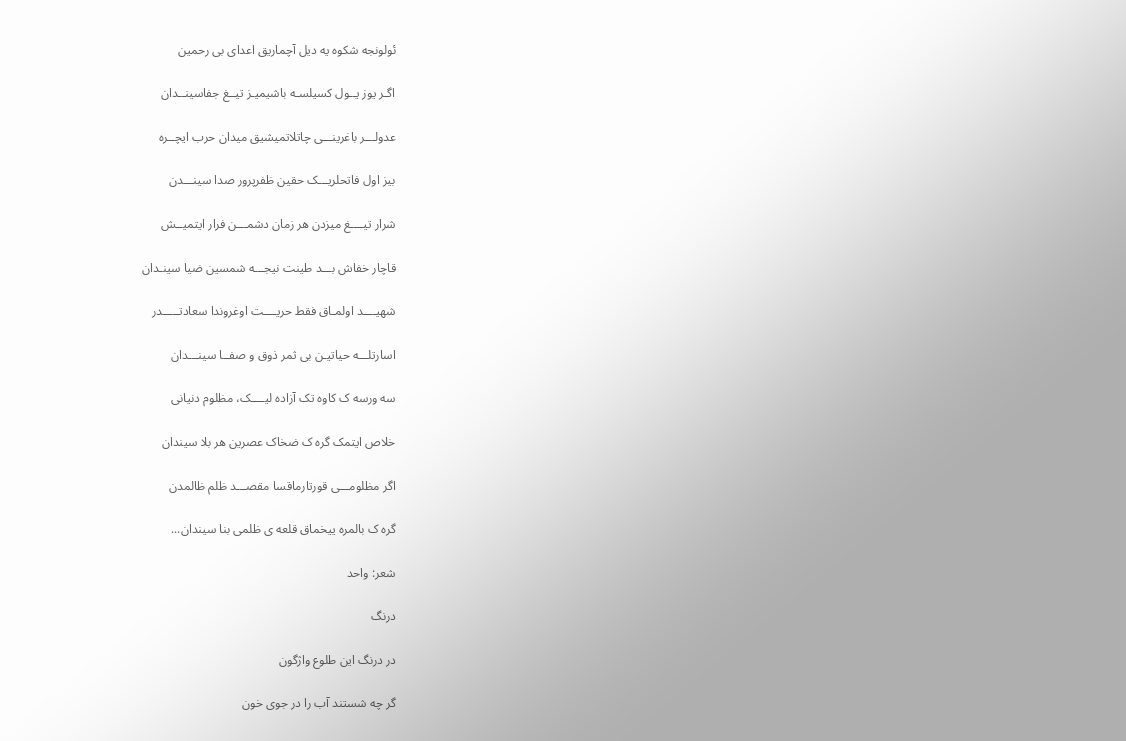ئولونجه شکوه یه دیل آچماریق اعدای بی رحمین

اگـر یوز یــول کسیلسـه باشیمیـز تیــغ جفاسینــدان

عدولـــر باغرینـــی چاتلاتمیشیق میدان حرب ایچــره

بیز اول فاتحلریـــک حقین ظفرپرور صدا سینـــدن

شرار تیــــغ میزدن هر زمان دشمـــن فرار ایتمیــش

قاچار خفاش بـــد طینت نیجـــه شمسین ضیا سینـدان

شهیــــد اولمـاق فقط حریــــت اوغروندا سعادتـــــدر

اسارتلـــه حیاتیـن بی ثمر ذوق و صفــا سینـــدان

سه ورسه ک کاوه تک آزاده لیــــک، مظلوم دنیانی

خلاص ایتمک گره ک ضخاک عصرین هر بلا سیندان

اگر مظلومـــی قورتارماقسا مقصـــد ظلم ظالمدن

گره ک بالمره ییخماق قلعه ی ظلمی بنا سیندان...

شعر: واحد

درنگ

در درنگ این طلوع واژگون

گر چه شستند آب را در جوی خون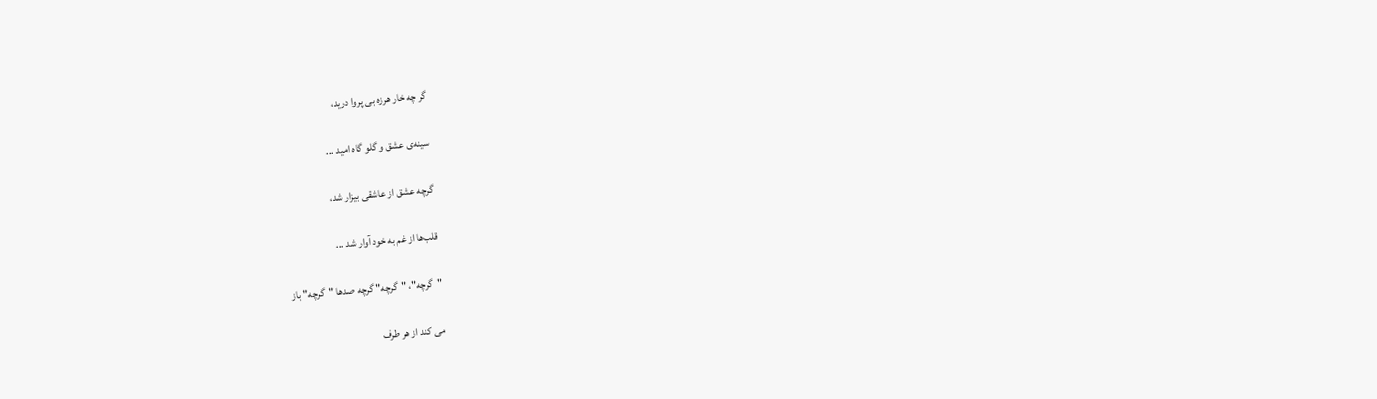گر چه خار هرزه بی پروا درید،

سینه‌ی عشق و گلو گاه امید ...

گرچه عشق از عاشقی بیزار شد،

قلب‌ها از غم به خود آوار شد ...

"گرچه"، "گرچه" گرچه صدها "گرچه" باز

می کند از هر طرف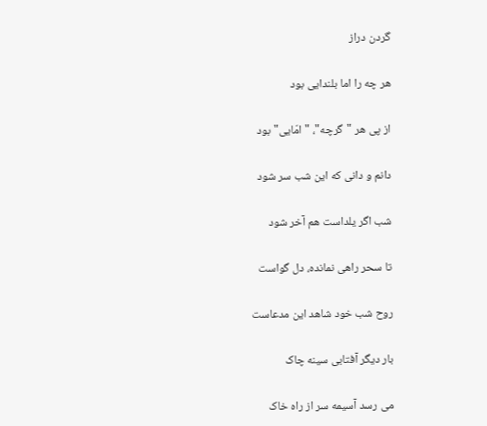گردن دراز

هر چه را اما بلندایی بود

از پی هر "گرچه"، "امّایی" بود

دانم و دانی که این شب سر شود

شب اگر یلداست هم آخر شود

تا سحر راهی نمانده، دل گواست

روح شب خود شاهد این مدعاست

بار دیگر آفتابی سینه چاک

می رسد آسیمه سر از راه خاک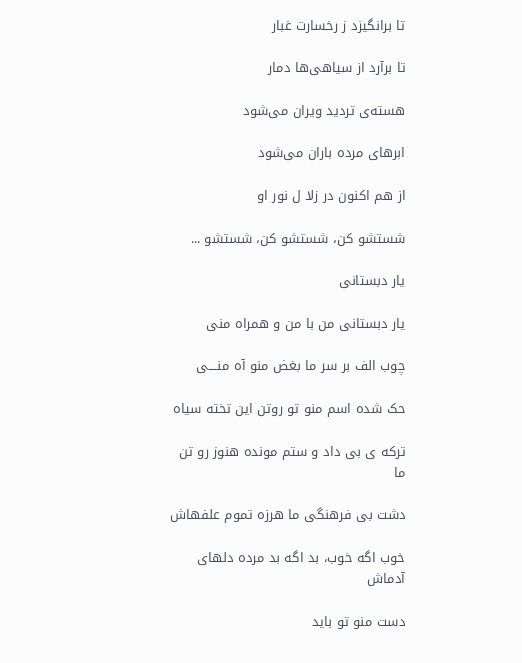تا برانگیزد ز رخسارت غبار

تا برآرد از سیاهی‌ها دمار

هسته‌ی تردید ویران می‌شود

ابرهای مرده باران می‌شود

از هم اکنون در زلا ل نور او

شستشو کن، شستشو کن، شستشو ...

یار دبستانی

یار دبستانی من با من و همراه منی

چوب الف بر سر ما بغض منو آه منــــی

حک شده اسم منو تو روتن این تخته سیاه

ترکه ی بی داد و ستم مونده هنوز رو تن ما

دشت بی فرهنگی ما هرزه تموم علفهاش

خوب اگه خوب، بد اگه بد مرده دلهای آدماش

دست منو تو باید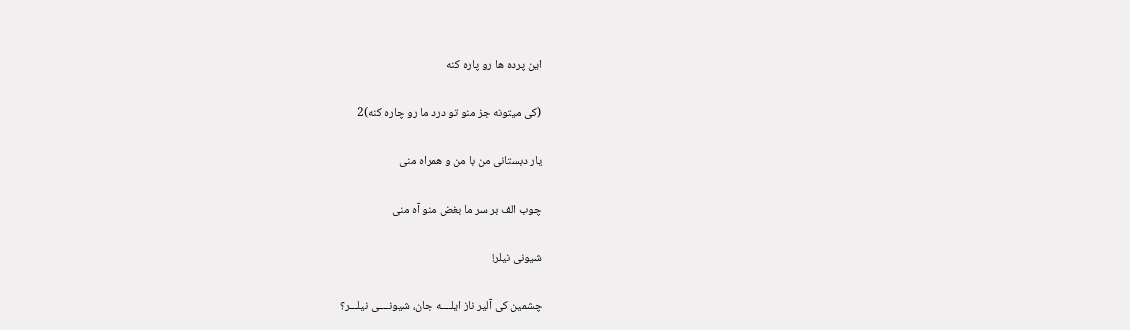این پرده ها رو پاره کنه

(کی میتونه جز منو تو درد ما رو چاره کنه)2

یار دبستانی من با من و همراه منی

چوب الف بر سر ما بغض منو آه منی

شیونی نیلر!

چشمین کی آلیر ناز ایلــــه جان، شیونــــی نیلـــر؟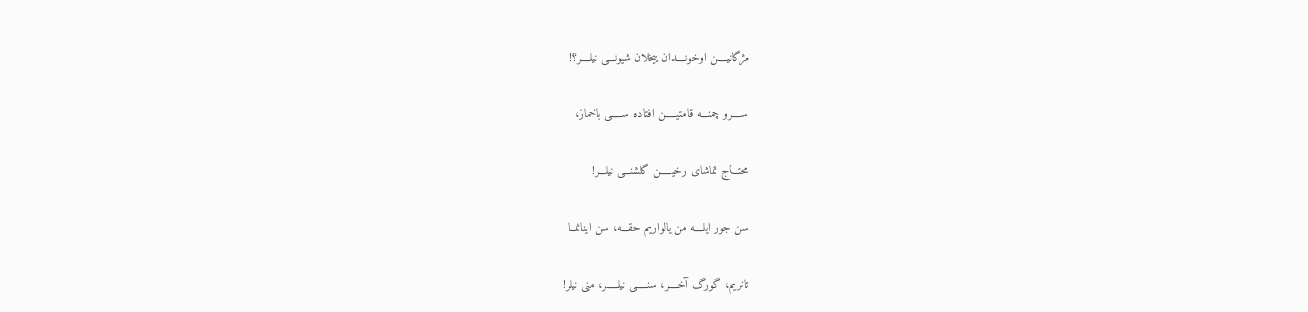مژگانیــــن اوخونــــدان ییخلان شیونـــی نیلــــر؟!

ســــرو چمنـــه قامتیـــــن افتاده ســـــی باخماز،

محتـــاج تماشای رخیـــــن گلشنـــی نیلـــر!

سن جور ایلــــه من یالواریم حقـــه، سن اینانمــا

تانریم، گورگ آخــــر، سنـــــی نیلـــــر، منی نیلر!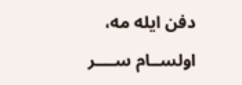دفن ایله مه، اولســام ســــر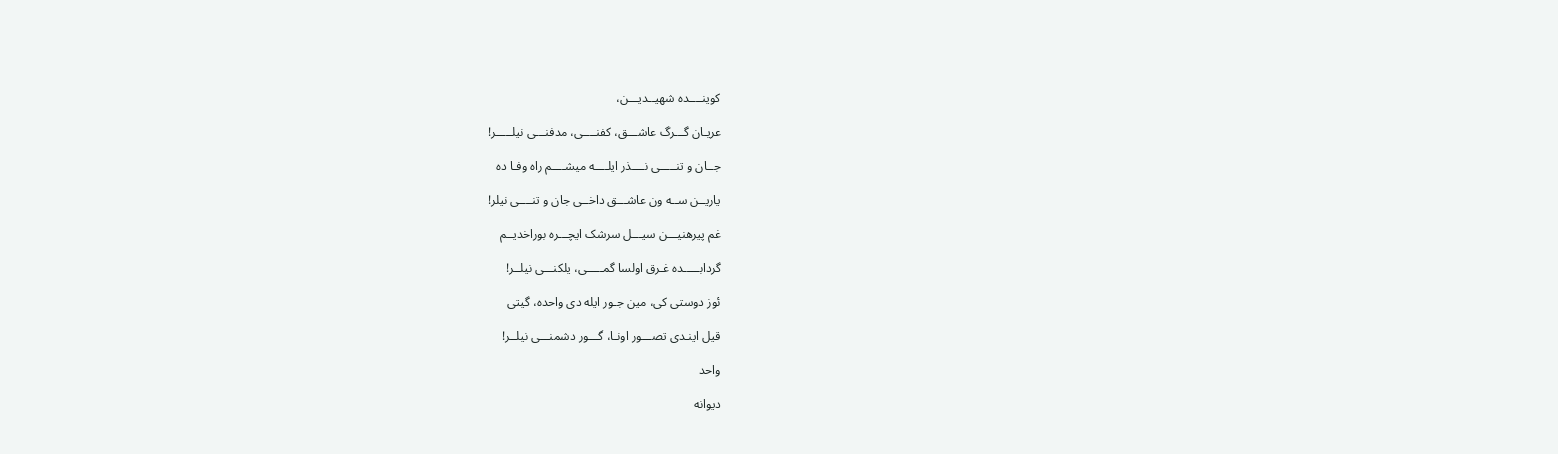کوینــــده شهیــدیـــن،

عریـان گـــرگ عاشـــق، کفنــــی، مدفنـــی نیلـــــر!

جــان و تنـــــی نــــذر ایلــــه میشــــم راه وفـا ده

یاریــن ســه ون عاشـــق داخــی جان و تنــــی نیلر!

غم پیرهنیـــن سیـــل سرشک ایچـــره بوراخدیــم

گردابـــــده غـرق اولسا گمـــــی، یلکنـــی نیلــر!

ئوز دوستی کی، مین جـور ایله دی واحده، گیتی

قیل اینـدی تصـــور اونـا، گـــور دشمنـــی نیلــر!

واحد

دیوانه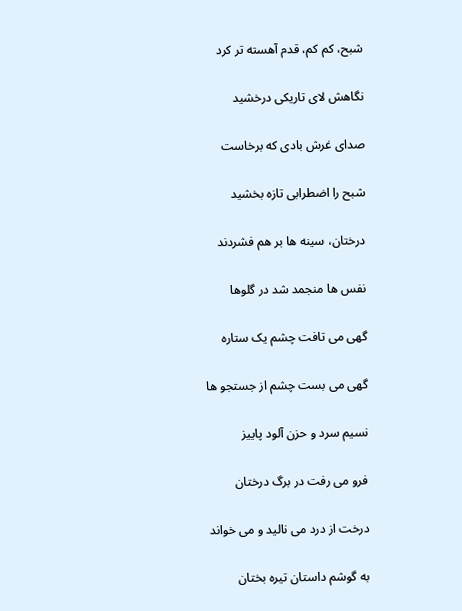شبح، کم کم، قدم ‌آهسته تر کرد

نگاهش لای تاریکی درخشید

صدای غرش بادی که برخاست

شبح را اضطرابی تازه بخشید

درختان، سینه ها بر هم فشردند

نفس ها منجمد شد در گلوها

گهی می تافت چشم یک ستاره

گهی می بست چشم از جستجو ها

نسیم سرد و حزن آلود پاییز

فرو می رفت در برگ درختان

درخت از درد می نالید و می خواند

به گوشم داستان تیره بختان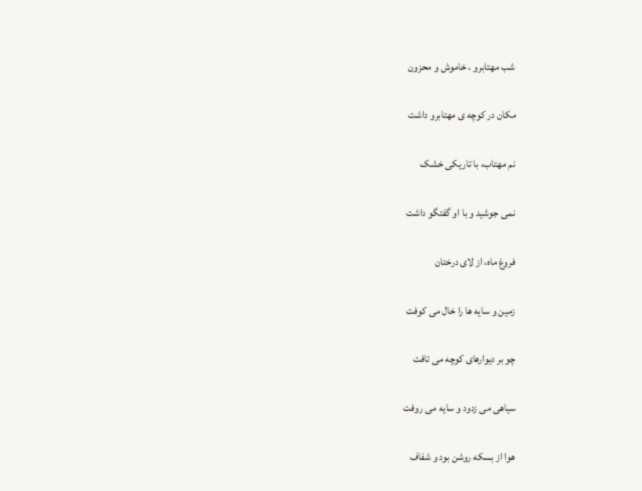شب مهتابرو ، خاموش و محزون

مکان در کوچه ی مهتابرو داشت

نم مهتاب، با تاریکی خشک

نمی جوشید و با او گفتگو داشت

فروغ ماه، از لای درختان

زمین و سایه ها را خال می کوفت

چو بر دیوارهای کوچه می تافت

سیاهی می زدود و سایه می روفت

هوا از بسکه روشن بود و شفاف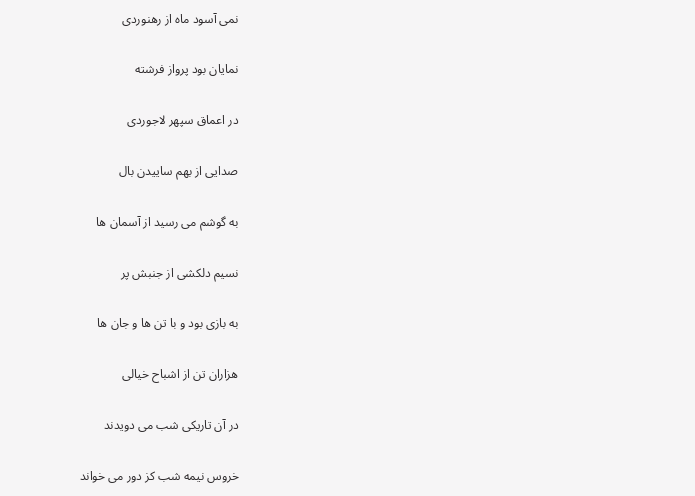نمی آسود ماه از رهنوردی

نمایان بود پرواز فرشته

در اعماق سپهر لاجوردی

صدایی از بهم ساییدن بال

به گوشم می رسید از آسمان ها

نسیم دلکشی از جنبش پر

به بازی بود و با تن ها و جان ها

هزاران تن از اشباح خیالی

در آن تاریکی شب می دویدند

خروس نیمه شب کز دور می خواند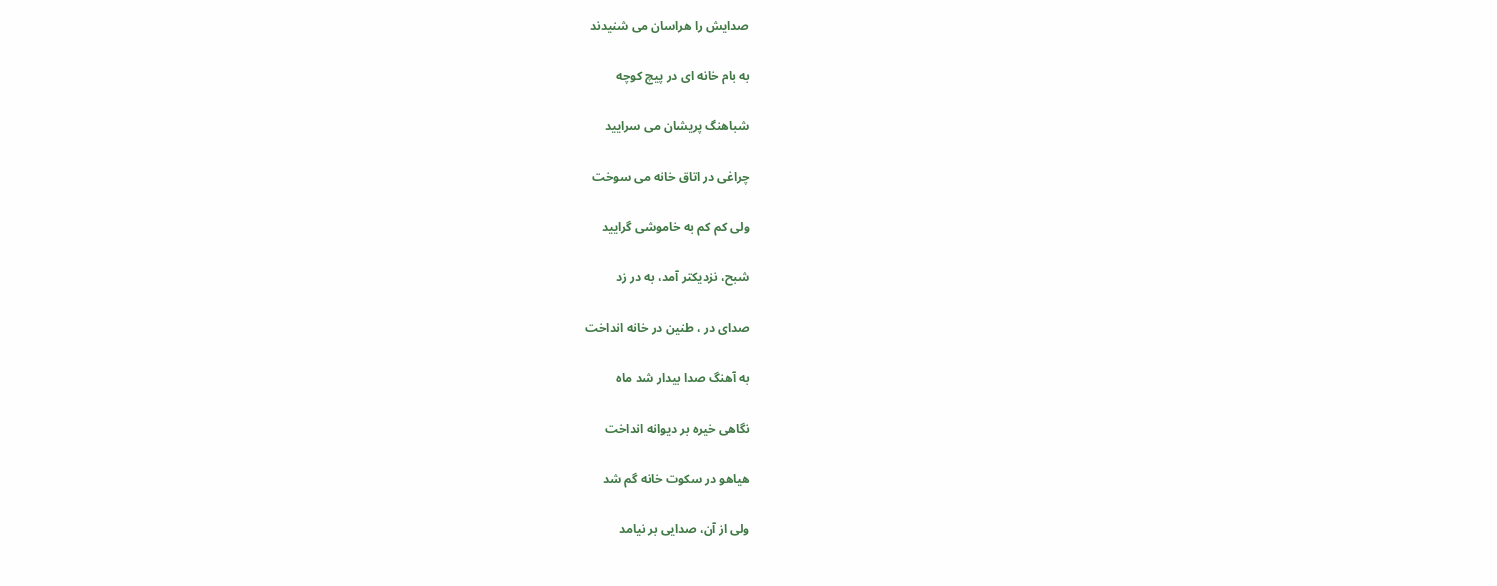صدایش را هراسان می شنیدند

به بام خانه ای در پیچ کوچه

شباهنگ پریشان می سرایید

چراغی در اتاق خانه می سوخت

ولی کم کم به خاموشی گرایید

شبح، نزدیکتر آمد، به در زد

صدای در ، طنین در خانه انداخت

به آهنگ صدا بیدار شد ماه

نگاهی خیره بر دیوانه انداخت

هیاهو در سکوت خانه گم شد

ولی از آن، صدایی بر نیامد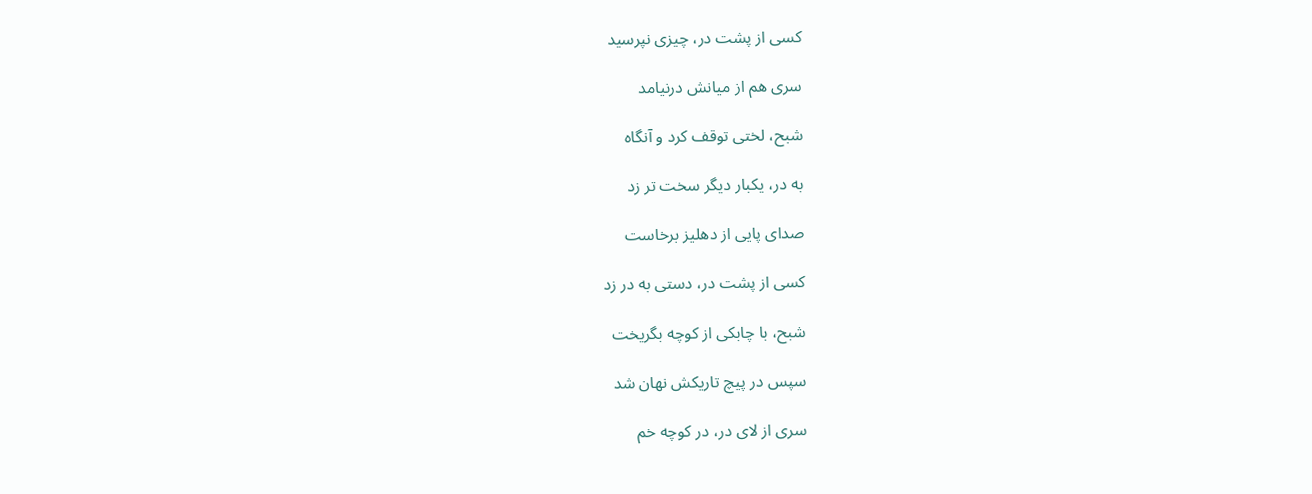کسی از پشت در، چیزی نپرسید

سری هم از میانش درنیامد

شبح، لختی توقف کرد و آنگاه

به در، یکبار دیگر سخت تر زد

صدای پایی از دهلیز برخاست

کسی از پشت در، دستی به در زد

شبح، با چابکی از کوچه بگریخت

سپس در پیچ تاریکش نهان شد

سری از لای در، در کوچه خم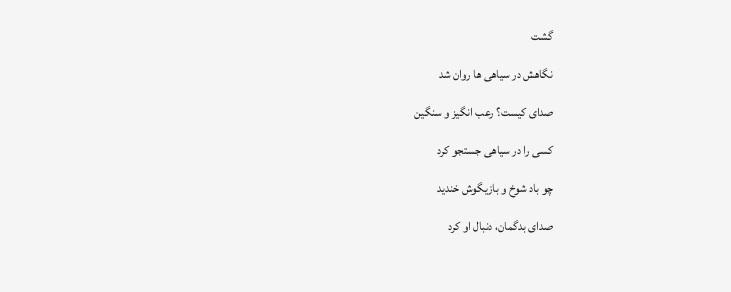گشت

نگاهش در سیاهی ها روان شد

صدای کیست؟ رعب انگیز و سنگین

کسی را در سیاهی جستجو کرد

چو باد شوخ و بازیگوش خندید

صدای بدگمان، دنبال او کرد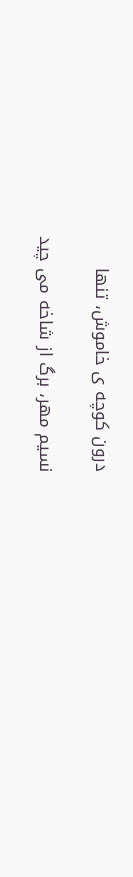درون کوچه ی خاموش، تنها

نسیم مهر، برگ از شاخه می چید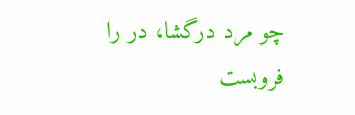چو مرد درگشا، در را فروبست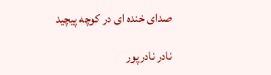صدای خنده ای در کوچه پیچید

نادر نادرپور